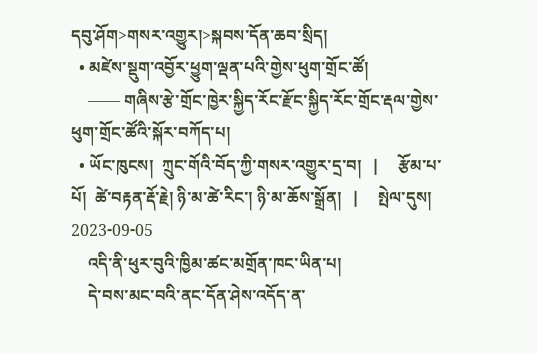དབུ་ཤོག>གསར་འགྱུར།>སྐབས་དོན་ཆབ་སྲིད།
  • མཛེས་སྡུག་འབྱོར་ཕྱུག་ལྡན་པའི་གྱེས་ཕུག་གྲོང་ཚོ།
    —— གཞིས་རྩེ་གྲོང་ཁྱེར་སྐྱིད་རོང་རྫོང་སྐྱིད་རོང་གྲོང་རྡལ་གྱེས་ཕུག་གྲོང་ཚོའི་སྐོར་བཀོད་པ།
  • ཡོང་ཁུངས།  ཀྲུང་གོའི་བོད་ཀྱི་གསར་འགྱུར་དྲ་བ།   |     རྩོམ་པ་པོ།  ཚེ་བརྟན་རྡོ་རྗེ། ཉི་མ་ཚེ་རིང་། ཉི་མ་ཆོས་སྒྲོན།   |     སྤེལ་དུས།  2023-09-05
    འདི་ནི་ཕུར་བུའི་ཁྱིམ་ཚང་མགྲོན་ཁང་ཡིན་པ།
    དེ་བས་མང་བའི་ནང་དོན་ཤེས་འདོད་ན་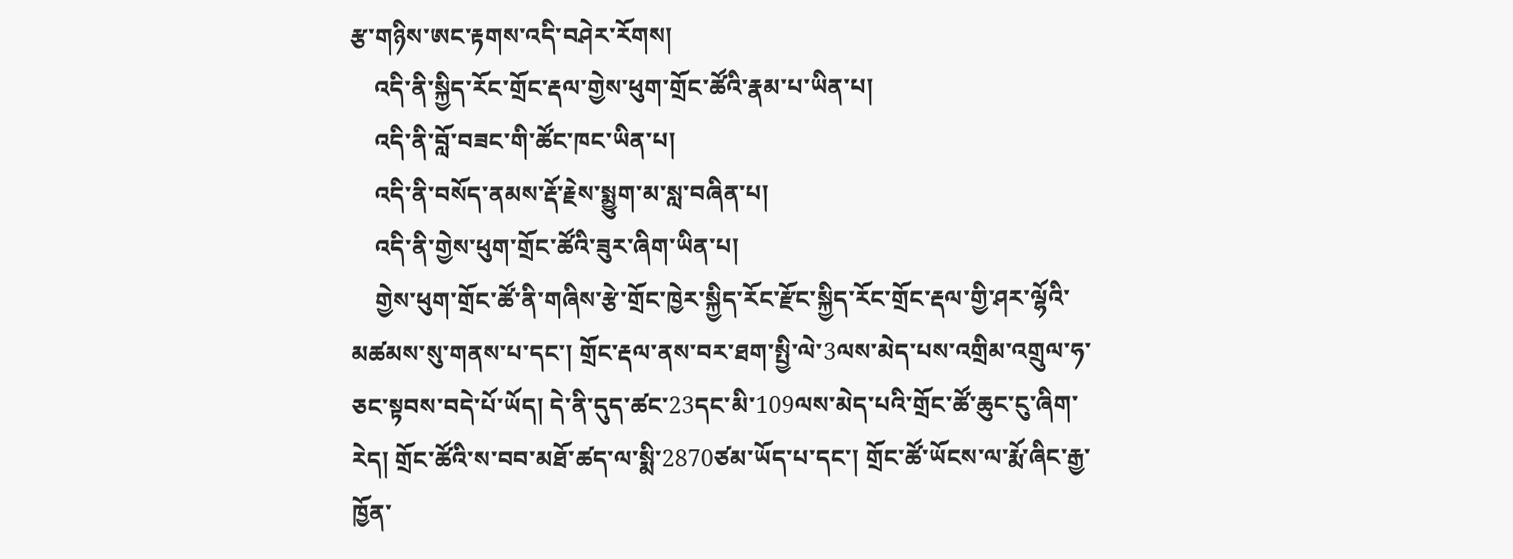རྩ་གཉིས་ཨང་རྟགས་འདི་བཤེར་རོགས།
    འདི་ནི་སྐྱིད་རོང་གྲོང་རྡལ་གྱེས་ཕུག་གྲོང་ཚོའི་རྣམ་པ་ཡིན་པ།
    འདི་ནི་བློ་བཟང་གི་ཚོང་ཁང་ཡིན་པ།
    འདི་ནི་བསོད་ནམས་རྡོ་རྗེས་སྨྱུག་མ་སླ་བཞིན་པ།
    འདི་ནི་གྱེས་ཕུག་གྲོང་ཚོའི་ཟུར་ཞིག་ཡིན་པ།
    གྱེས་ཕུག་གྲོང་ཚོ་ནི་གཞིས་རྩེ་གྲོང་ཁྱེར་སྐྱིད་རོང་རྫོང་སྐྱིད་རོང་གྲོང་རྡལ་གྱི་ཤར་ལྷོའི་མཚམས་སུ་གནས་པ་དང་། གྲོང་རྡལ་ནས་བར་ཐག་སྤྱི་ལེ་3ལས་མེད་པས་འགྲིམ་འགྲུལ་ཧ་ཅང་སྟབས་བདེ་པོ་ཡོད། དེ་ནི་དུད་ཚང་23དང་མི་109ལས་མེད་པའི་གྲོང་ཚོ་ཆུང་ངུ་ཞིག་རེད། གྲོང་ཚོའི་ས་བབ་མཐོ་ཚད་ལ་སྨི་2870ཙམ་ཡོད་པ་དང་། གྲོང་ཚོ་ཡོངས་ལ་རྨོ་ཞིང་རྒྱ་ཁྱོན་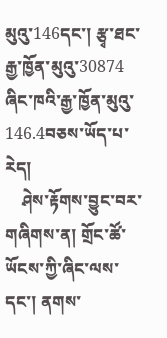མུའུ་146དང་། རྩྭ་ཐང་རྒྱ་ཁྱོན་མུའུ་30874 ཞིང་ཁའི་རྒྱ་ཁྱོན་མུའུ་146.4བཅས་ཡོད་པ་རེད།
    ཤེས་རྟོགས་བྱུང་བར་གཞིགས་ན། གྲོང་ཚོ་ཡོངས་ཀྱི་ཞིང་ལས་དང་། ནགས་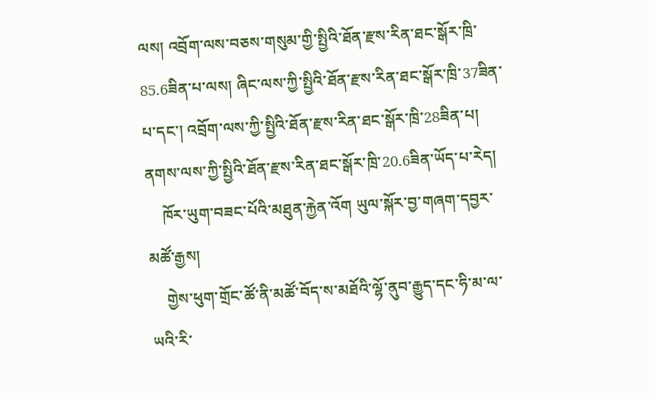ལས། འབྲོག་ལས་བཅས་གསུམ་གྱི་སྤྱིའི་ཐོན་རྫས་རིན་ཐང་སྒོར་ཁྲི་85.6ཟིན་པ་ལས། ཞིང་ལས་ཀྱི་སྤྱིའི་ཐོན་རྫས་རིན་ཐང་སྒོར་ཁྲི་37ཟིན་པ་དང་། འབྲོག་ལས་ཀྱི་སྤྱིའི་ཐོན་རྫས་རིན་ཐང་སྒོར་ཁྲི་28ཟིན་པ། ནགས་ལས་ཀྱི་སྤྱིའི་ཐོན་རྫས་རིན་ཐང་སྒོར་ཁྲི་20.6ཟིན་ཡོད་པ་རེད།
    ཁོར་ཡུག་བཟང་པོའི་མཐུན་རྐྱེན་འོག ཡུལ་སྐོར་བྱ་གཞག་དབྱར་མཚོ་རྒྱས།
    གྱེས་ཕུག་གྲོང་ཚོ་ནི་མཚོ་བོད་ས་མཐོའི་ལྷོ་ནུབ་རྒྱུད་དང་ཧི་མ་ལ་ཡའི་རི་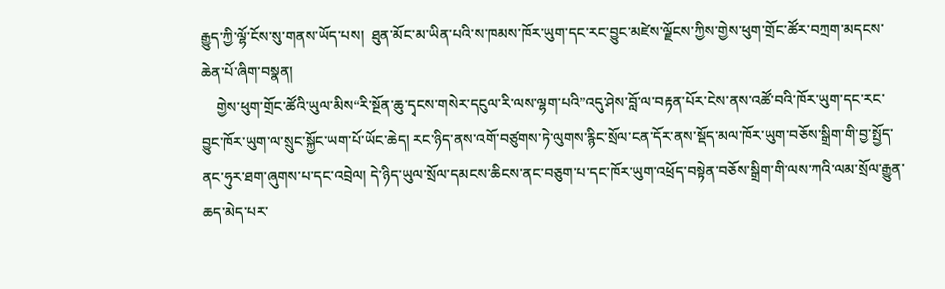རྒྱུད་ཀྱི་ལྷོ་ངོས་སུ་གནས་ཡོད་པས།  ཐུན་མོང་མ་ཡིན་པའི་ས་ཁམས་ཁོར་ཡུག་དང་རང་བྱུང་མཛེས་ལྗོངས་ཀྱིས་གྱེས་ཕུག་གྲོང་ཚོར་བཀྲག་མདངས་ཆེན་པོ་ཞིག་བསྣན།
    གྱེས་ཕུག་གྲོང་ཚོའི་ཡུལ་མིས“རི་སྔོན་ཆུ་དྭངས་གསེར་དངུལ་རི་ལས་ལྷག་པའི”འདུ་ཤེས་བློ་ལ་བརྟན་པོར་ངེས་ནས་འཚོ་བའི་ཁོར་ཡུག་དང་རང་བྱུང་ཁོར་ཡུག་ལ་སྲུང་སྐྱོང་ཡག་པོ་ཡོང་ཆེད། རང་ཉིད་ནས་འགོ་བཙུགས་ཏེ་ལུགས་རྙིང་སྲོལ་ངན་དོར་ནས་སྡོད་མལ་ཁོར་ཡུག་བཅོས་སྒྲིག་གི་བྱ་སྤྱོད་ནང་ཧུར་ཐག་ཞུགས་པ་དང་འབྲེལ། དེ་ཉིད་ཡུལ་སྲོལ་དམངས་ཆིངས་ནང་བཅུག་པ་དང་ཁོར་ཡུག་འཕྲོད་བསྟེན་བཅོས་སྒྲིག་གི་ལས་ཀའི་ལམ་སྲོལ་རྒྱུན་ཆད་མེད་པར་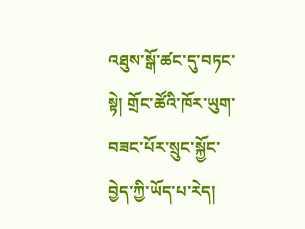འཐུས་སྒོ་ཚང་དུ་བཏང་སྟེ། གྲོང་ཚོའི་ཁོར་ཡུག་བཟང་པོར་སྲུང་སྐྱོང་བྱེད་ཀྱི་ཡོད་པ་རེད།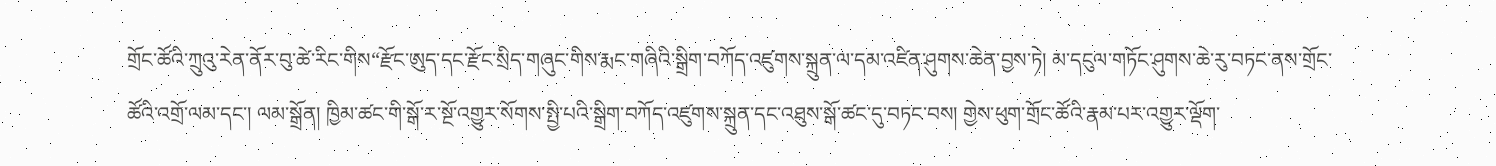གྲོང་ཚོའི་ཀྲུའུ་རེན་ནོར་བུ་ཚེ་རིང་གིས“རྫོང་ཨུད་དང་རྫོང་སྲིད་གཞུང་གིས་རྨང་གཞིའི་སྒྲིག་བཀོད་འཛུགས་སྐྲུན་ལ་དམ་འཛིན་ཤུགས་ཆེན་བྱས་ཏེ། མ་དངུལ་གཏོང་ཤུགས་ཆེ་རུ་བཏང་ནས་གྲོང་ཚོའི་འགྲོ་ལམ་དང་། ལམ་སྒྲོན། ཁྱིམ་ཚང་གི་སྒོ་ར་སྔོ་འགྱུར་སོགས་སྤྱི་པའི་སྒྲིག་བཀོད་འཛུགས་སྐྲུན་དང་འཐུས་སྒོ་ཚང་དུ་བཏང་བས། གྱེས་ཕུག་གྲོང་ཚོའི་རྣམ་པར་འགྱུར་ལྡོག་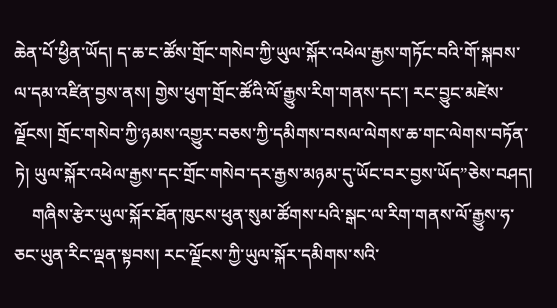ཆེན་པོ་ཕྱིན་ཡོད། ད་ཆ་ང་ཚོས་གྲོང་གསེབ་ཀྱི་ཡུལ་སྐོར་འཕེལ་རྒྱས་གཏོང་བའི་གོ་སྐབས་ལ་དམ་འཛིན་བྱས་ནས། གྱེས་ཕུག་གྲོང་ཚོའི་ལོ་རྒྱུས་རིག་གནས་དང་། རང་བྱུང་མཛེས་ལྗོངས། གྲོང་གསེབ་ཀྱི་ཉམས་འགྱུར་བཅས་ཀྱི་དམིགས་བསལ་ལེགས་ཆ་གང་ལེགས་བཏོན་ཏེ། ཡུལ་སྐོར་འཕེལ་རྒྱས་དང་གྲོང་གསེབ་དར་རྒྱས་མཉམ་དུ་ཡོང་བར་བྱས་ཡོད”ཅེས་བཤད།
    གཞིས་རྩེར་ཡུལ་སྐོར་ཐོན་ཁུངས་ཕུན་སུམ་ཚོགས་པའི་སྒང་ལ་རིག་གནས་ལོ་རྒྱུས་ཧ་ཅང་ཡུན་རིང་ལྡན་སྟབས། རང་ལྗོངས་ཀྱི་ཡུལ་སྐོར་དམིགས་སའི་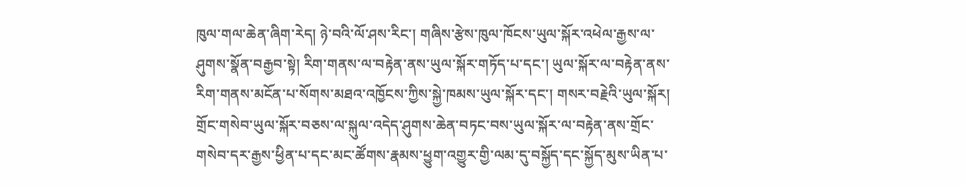ཁུལ་གལ་ཆེན་ཞིག་རེད། ཉེ་བའི་ལོ་ཤས་རིང་། གཞིས་རྩེས་ཁུལ་ཁོངས་ཡུལ་སྐོར་འཕེལ་རྒྱས་ལ་ཤུགས་སྣོན་བརྒྱབ་སྟེ། རིག་གནས་ལ་བརྟེན་ནས་ཡུལ་སྐོར་གཏོད་པ་དང་། ཡུལ་སྐོར་ལ་བརྟེན་ནས་རིག་གནས་མངོན་པ་སོགས་མཐའ་འཁྱོངས་ཀྱིས་སྐྱེ་ཁམས་ཡུལ་སྐོར་དང་། གསར་བརྗེའི་ཡུལ་སྐོར། གྲོང་གསེབ་ཡུལ་སྐོར་བཅས་ལ་སྐུལ་འདེད་ཤུགས་ཆེན་བཏང་བས་ཡུལ་སྐོར་ལ་བརྟེན་ནས་གྲོང་གསེབ་དར་རྒྱས་ཕྱིན་པ་དང་མང་ཚོགས་རྣམས་ཕྱུག་འགྱུར་གྱི་ལམ་དུ་བསྐྱོད་དང་སྐྱོད་མུས་ཡིན་པ་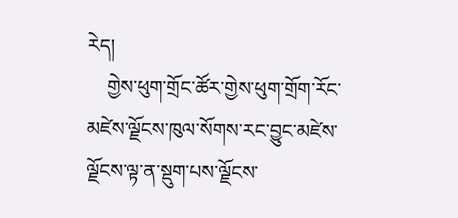རེད།
    གྱེས་ཕུག་གྲོང་ཚོར་གྱེས་ཕུག་གྲོག་རོང་མཛེས་ལྗོངས་ཁུལ་སོགས་རང་བྱུང་མཛེས་ལྗོངས་ལྟ་ན་སྡུག་པས་ལྗོངས་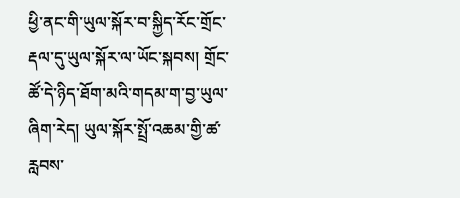ཕྱི་ནང་གི་ཡུལ་སྐོར་བ་སྐྱིད་རོང་གྲོང་རྡལ་དུ་ཡུལ་སྐོར་ལ་ཡོང་སྐབས། གྲོང་ཚོ་དེ་ཉིད་ཐོག་མའི་གདམ་ག་བྱ་ཡུལ་ཞིག་རེད། ཡུལ་སྐོར་སྤྲོ་འཆམ་གྱི་ཚ་རླབས་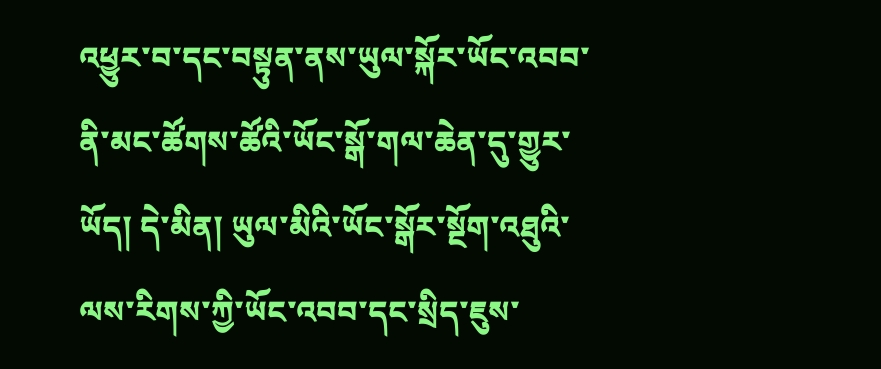འཕྱུར་བ་དང་བསྟུན་ནས་ཡུལ་སྐོར་ཡོང་འབབ་ནི་མང་ཚོགས་ཚོའི་ཡོང་སྒོ་གལ་ཆེན་དུ་གྱུར་ཡོད། དེ་མིན། ཡུལ་མིའི་ཡོང་སྒོར་སྔོག་འཐུའི་ལས་རིགས་ཀྱི་ཡོང་འབབ་དང་སྲིད་ཇུས་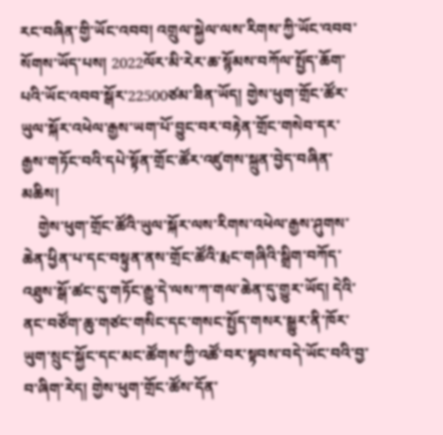རང་བཞིན་གྱི་ཡོང་འབབ། འགྲུལ་སྐྱེལ་ལས་རིགས་ཀྱི་ཡོང་འབབ་སོགས་ཡོད་པས། 2022ལོར་མི་རེར་ཆ་སྙོམས་བཀོལ་སྤྱོད་ཆོག་པའི་ཡོང་འབབ་སྒོར་22500ཙམ་ཟིན་ཡོད། གྱེས་ཕུག་གྲོང་ཚོར་ཡུལ་སྐོར་འཕེལ་རྒྱས་ཡག་པོ་བྱུང་བར་བརྟེན་གྲོང་གསེབ་དར་རྒྱས་གཏོང་བའི་དཔེ་སྟོན་གྲོང་ཚོར་འཛུགས་སྐྲུན་བྱེད་བཞིན་མཆིས།
    གྱེས་ཕུག་གྲོང་ཚོའི་ཡུལ་སྐོར་ལས་རིགས་འཕེལ་རྒྱས་ཤུགས་ཆེན་ཕྱིན་པ་དང་བསྟུན་ནས་གྲོང་ཚོའི་རྨང་གཞིའི་སྒྲིག་བཀོད་འཐུས་སྒོ་ཚང་དུ་གཏོང་རྒྱུ་དེ་ལས་ཀ་གལ་ཆེན་དུ་གྱུར་ཡོད། དེའི་ནང་བཙོག་ཆུ་གཙང་གསིང་དང་གསང་སྤྱོད་གསར་སྒྱུར་ནི་ཁོར་ཡུག་སྲུང་སྐྱོང་དང་མང་ཚོགས་ཀྱི་འཚོ་བར་སྟབས་བདེ་ཡོང་བའི་བྱ་བ་ཞིག་རེད། གྱེས་ཕུག་གྲོང་ཚོས་དོན་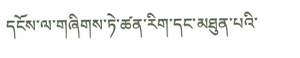དངོས་ལ་གཞིགས་ཏེ་ཚན་རིག་དང་མཐུན་པའི་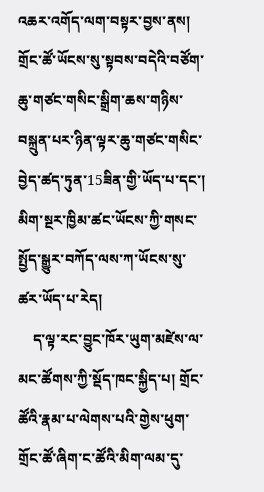འཆར་འགོད་ལག་བསྟར་བྱས་ནས། གྲོང་ཚོ་ཡོངས་སུ་སྟབས་བདེའི་བཙོག་ཆུ་གཙང་གསིང་སྒྲིག་ཆས་གཉིས་བསྐྲུན་པར་ཉིན་ལྟར་ཆུ་གཙང་གསིང་བྱེད་ཚད་ཏུན་15ཟིན་གྱི་ཡོད་པ་དང་། མིག་སྔར་ཁྱིམ་ཚང་ཡོངས་ཀྱི་གསང་སྤྱོད་སྒྱུར་བཀོད་ལས་ཀ་ཡོངས་སུ་ཚར་ཡོད་པ་རེད།
    ད་ལྟ་རང་བྱུང་ཁོར་ཡུག་མཛེས་ལ་མང་ཚོགས་ཀྱི་སྡོད་ཁང་སྐྱིད་པ། གྲོང་ཚོའི་རྣམ་པ་ལེགས་པའི་གྱེས་ཕུག་གྲོང་ཚོ་ཞིག་ང་ཚོའི་མིག་ལམ་དུ་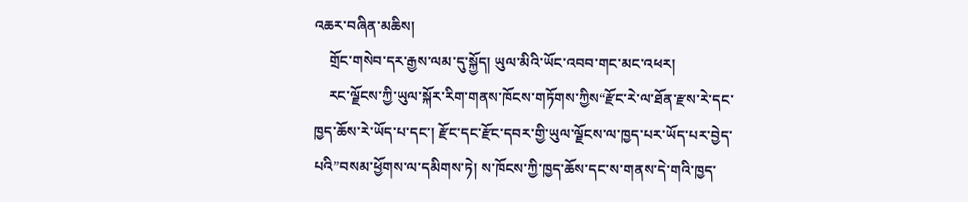འཆར་བཞིན་མཆིས།
    གྲོང་གསེབ་དར་རྒྱས་ལམ་དུ་སྐྱོད། ཡུལ་མིའི་ཡོང་འབབ་གང་མང་འཕར།
    རང་ལྗོངས་ཀྱི་ཡུལ་སྐོར་རིག་གནས་ཁོངས་གཏོགས་ཀྱིས“རྫོང་རེ་ལ་ཐོན་རྫས་རེ་དང་ཁྱད་ཆོས་རེ་ཡོད་པ་དང་། རྫོང་དང་རྫོང་དབར་གྱི་ཡུལ་ལྗོངས་ལ་ཁྱད་པར་ཡོད་པར་བྱེད་པའི”བསམ་ཕྱོགས་ལ་དམིགས་ཏེ། ས་ཁོངས་ཀྱི་ཁྱད་ཆོས་དང་ས་གནས་དེ་གའི་ཁྱད་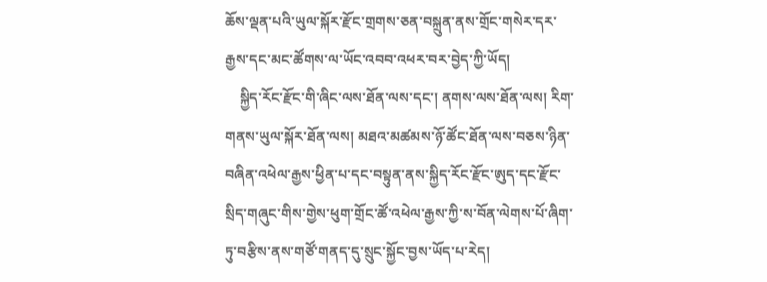ཆོས་ལྡན་པའི་ཡུལ་སྐོར་རྫོང་གྲགས་ཅན་བསྐྲུན་ནས་གྲོང་གསེར་དར་རྒྱས་དང་མང་ཚོགས་ལ་ཡོང་འབབ་འཕར་བར་བྱེད་ཀྱི་ཡོད།
    སྐྱིད་རོང་རྫོང་གི་ཞིང་ལས་ཐོན་ལས་དང་། ནགས་ལས་ཐོན་ལས། རིག་གནས་ཡུལ་སྐོར་ཐོན་ལས། མཐའ་མཚམས་ཉོ་ཚོང་ཐོན་ལས་བཅས་ཉིན་བཞིན་འཕེལ་རྒྱས་ཕྱིན་པ་དང་བསྟུན་ནས་སྐྱིད་རོང་རྫོང་ཨུད་དང་རྫོང་སྲིད་གཞུང་གིས་གྱེས་ཕུག་གྲོང་ཚོ་འཕེལ་རྒྱས་ཀྱི་ས་བོན་ལེགས་པོ་ཞིག་ཏུ་བརྩིས་ནས་གཙོ་གནད་དུ་སྲུང་སྐྱོང་བྱས་ཡོད་པ་རེད།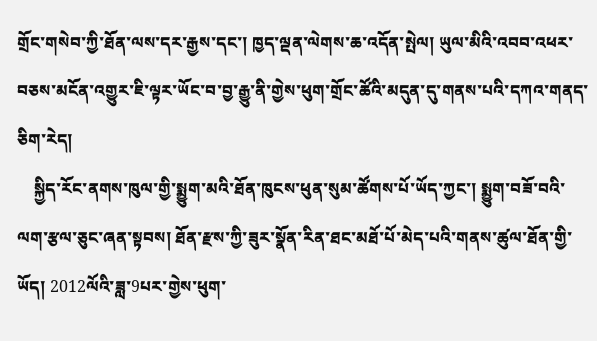གྲོང་གསེབ་ཀྱི་ཐོན་ལས་དར་རྒྱས་དང་། ཁྱད་ལྡན་ལེགས་ཆ་འདོན་སྤེལ། ཡུལ་མིའི་འབབ་འཕར་བཅས་མངོན་འགྱུར་ཇི་ལྟར་ཡོང་བ་བྱ་རྒྱུ་ནི་གྱེས་ཕུག་གྲོང་ཚོའི་མདུན་དུ་གནས་པའི་དཀའ་གནད་ཅིག་རེད།
    སྐྱིད་རོང་ནགས་ཁུལ་གྱི་སྨྱུག་མའི་ཐོན་ཁུངས་ཕུན་སུམ་ཚོགས་པོ་ཡོད་ཀྱང་། སྨྱུག་བཟོ་བའི་ལག་རྩལ་ཅུང་ཞན་སྟབས། ཐོན་རྫས་ཀྱི་ཟུར་སྣོན་རིན་ཐང་མཐོ་པོ་མེད་པའི་གནས་ཚུལ་ཐོན་གྱི་ཡོད། 2012ལོའི་ཟླ་9པར་གྱེས་ཕུག་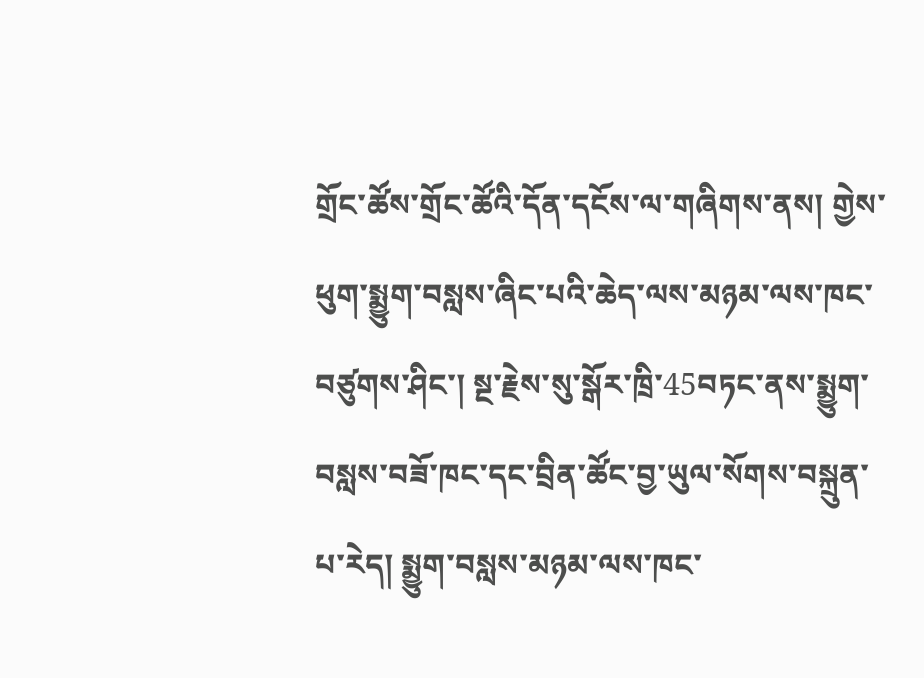གྲོང་ཚོས་གྲོང་ཚོའི་དོན་དངོས་ལ་གཞིགས་ནས། གྱེས་ཕུག་སྨྱུག་བསླས་ཞིང་པའི་ཆེད་ལས་མཉམ་ལས་ཁང་བཙུགས་ཤིང་། སྔ་རྗེས་སུ་སྒོར་ཁྲི་45བཏང་ནས་སྨྱུག་བསླས་བཟོ་ཁང་དང་བྲིན་ཚོང་བྱ་ཡུལ་སོགས་བསྐྲུན་པ་རེད། སྨྱུག་བསླས་མཉམ་ལས་ཁང་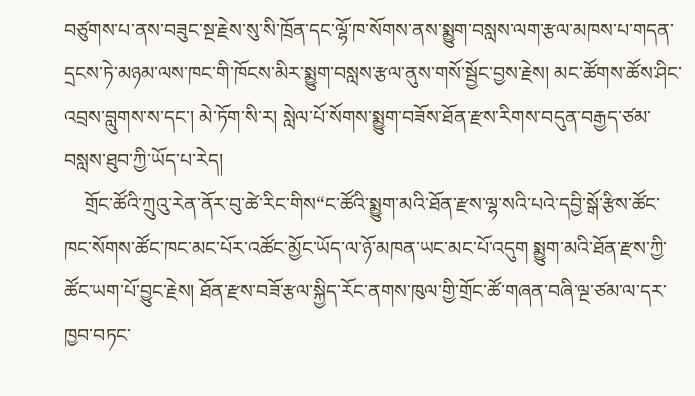བཙུགས་པ་ནས་བཟུང་སྔ་རྗེས་སུ་སི་ཁྲོན་དང་ལྷོ་ཁ་སོགས་ནས་སྨྱུག་བསླས་ལག་རྩལ་མཁས་པ་གདན་དྲངས་ཏེ་མཉམ་ལས་ཁང་གི་ཁོངས་མིར་སྨྱུག་བསླས་རྩལ་ནུས་གསོ་སྦྱོང་བྱས་རྗེས། མང་ཚོགས་ཚོས་ཤིང་འབྲས་བླུགས་ས་དང་། མེ་ཏོག་སི་ར། སླེལ་པོ་སོགས་སྨྱུག་བཟོས་ཐོན་རྫས་རིགས་བདུན་བརྒྱད་ཙམ་བསླས་ཐུབ་ཀྱི་ཡོད་པ་རེད།
    གྲོང་ཚོའི་ཀྲུའུ་རེན་ནོར་བུ་ཚེ་རིང་གིས“ང་ཚོའི་སྨྱུག་མའི་ཐོན་རྫས་ལྷ་སའི་པའེ་དབྱི་སྒོ་རྩིས་ཚོང་ཁང་སོགས་ཚོང་ཁང་མང་པོར་འཚོང་མྱོང་ཡོད་ལ་ཉོ་མཁན་ཡང་མང་པོ་འདུག སྨྱུག་མའི་ཐོན་རྫས་ཀྱི་ཚོང་ཡག་པོ་བྱུང་རྗེས། ཐོན་རྫས་བཟོ་རྩལ་སྐྱིད་རོང་ནགས་ཁུལ་གྱི་གྲོང་ཚོ་གཞན་བཞི་ལྔ་ཙམ་ལ་དར་ཁྱབ་བཏང་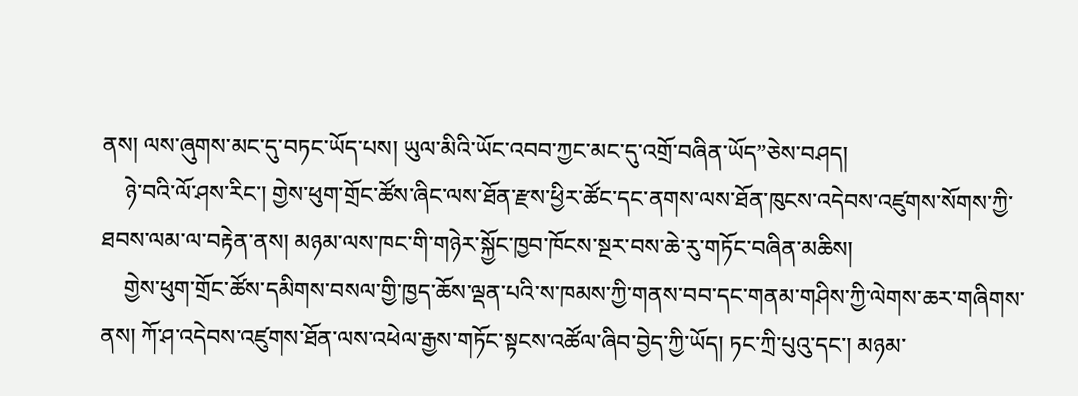ནས། ལས་ཞུགས་མང་དུ་བཏང་ཡོད་པས། ཡུལ་མིའི་ཡོང་འབབ་ཀྱང་མང་དུ་འགྲོ་བཞིན་ཡོད”ཅེས་བཤད།
    ཉེ་བའི་ལོ་ཤས་རིང་། གྱེས་ཕུག་གྲོང་ཚོས་ཞིང་ལས་ཐོན་རྫས་ཕྱིར་ཚོང་དང་ནགས་ལས་ཐོན་ཁུངས་འདེབས་འཛུགས་སོགས་ཀྱི་ཐབས་ལམ་ལ་བརྟེན་ནས། མཉམ་ལས་ཁང་གི་གཉེར་སྐྱོང་ཁྱབ་ཁོངས་སྔར་བས་ཆེ་རུ་གཏོང་བཞིན་མཆིས།
    གྱེས་ཕུག་གྲོང་ཚོས་དམིགས་བསལ་གྱི་ཁྱད་ཆོས་ལྡན་པའི་ས་ཁམས་ཀྱི་གནས་བབ་དང་གནམ་གཤིས་ཀྱི་ལེགས་ཆར་གཞིགས་ནས། ཀོ་ཤ་འདེབས་འཛུགས་ཐོན་ལས་འཕེལ་རྒྱས་གཏོང་སྟངས་འཚོལ་ཞིབ་བྱེད་ཀྱི་ཡོད། ཏང་ཀྲི་པུའུ་དང་། མཉམ་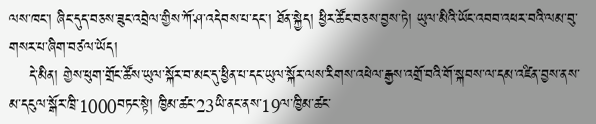ལས་ཁང་། ཞིང་དུད་བཅས་ཟུང་འབྲེལ་གྱིས་ཀོ་ཤ་འདེབས་པ་དང་། ཐོན་སྐྱེད། ཕྱིར་ཚོང་བཅས་བྱས་ཏེ། ཡུལ་མིའི་ཡོང་འབབ་འཕར་བའི་ལམ་བུ་གསར་པ་ཞིག་བཙལ་ཡོད།
    དེ་མིན། གྱེས་ཕུག་གྲོང་ཚོས་ཡུལ་སྐོར་བ་མང་དུ་ཕྱིན་པ་དང་ཡུལ་སྐོར་ལས་རིགས་འཕེལ་རྒྱས་འགྲོ་བའི་གོ་སྐབས་ལ་དམ་འཛིན་བྱས་ནས་མ་དངུལ་སྒོར་ཁྲི་1000བཏང་སྟེ། ཁྱིམ་ཚང་23ཡི་ནང་ནས་19ལ་ཁྱིམ་ཚང་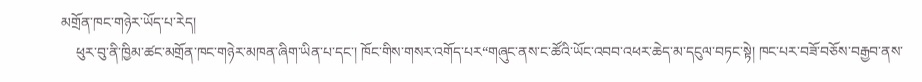མགྲོན་ཁང་གཉེར་ཡོད་པ་རེད།
    ཕུར་བུ་ནི་ཁྱིམ་ཚང་མགྲོན་ཁང་གཉེར་མཁན་ཞིག་ཡིན་པ་དང་། ཁོང་གིས་གསར་འགོད་པར“གཞུང་ནས་ང་ཚོའི་ཡོང་འབབ་འཕར་ཆེད་མ་དངུལ་བཏང་སྟེ། ཁང་པར་བཟོ་བཅོས་བརྒྱབ་ནས་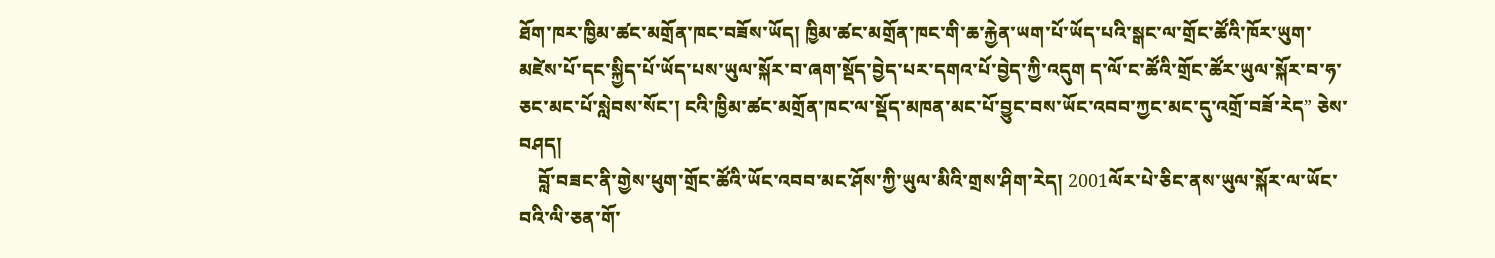ཐོག་ཁར་ཁྱིམ་ཚང་མགྲོན་ཁང་བཟོས་ཡོད། ཁྱིམ་ཚང་མགྲོན་ཁང་གི་ཆ་རྐྱེན་ཡག་པོ་ཡོད་པའི་སྒང་ལ་གྲོང་ཚོའི་ཁོར་ཡུག་མཛེས་པོ་དང་སྐྱིད་པོ་ཡོད་པས་ཡུལ་སྐོར་བ་ཞག་སྡོད་བྱེད་པར་དགའ་པོ་བྱེད་ཀྱི་འདུག ད་ལོ་ང་ཚོའི་གྲོང་ཚོར་ཡུལ་སྐོར་བ་ཧ་ཅང་མང་པོ་སླེབས་སོང་། ངའི་ཁྱིམ་ཚང་མགྲོན་ཁང་ལ་སྡོད་མཁན་མང་པོ་བྱུང་བས་ཡོང་འབབ་ཀྱང་མང་དུ་འགྲོ་བཟོ་རེད” ཅེས་བཤད།
    བློ་བཟང་ནི་གྱེས་ཕུག་གྲོང་ཚོའི་ཡོང་འབབ་མང་ཤོས་ཀྱི་ཡུལ་མིའི་གྲས་ཤིག་རེད། 2001ལོར་པེ་ཅིང་ནས་ཡུལ་སྐོར་ལ་ཡོང་བའི་ལི་ཅན་གོ་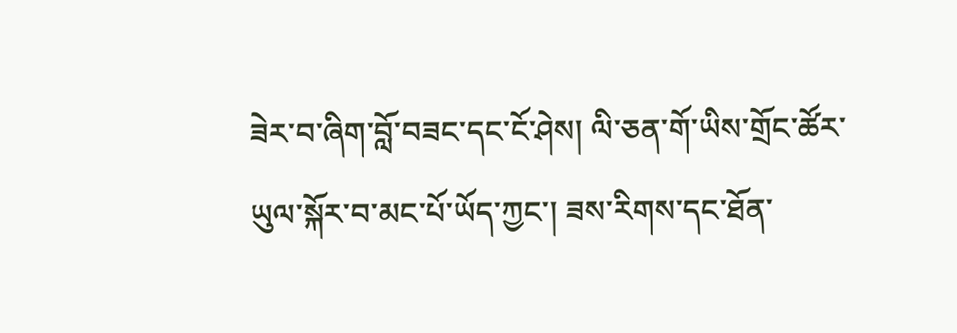ཟེར་བ་ཞིག་བློ་བཟང་དང་ངོ་ཤེས། ལི་ཅན་གོ་ཡིས་གྲོང་ཚོར་ཡུལ་སྐོར་བ་མང་པོ་ཡོད་ཀྱང་། ཟས་རིགས་དང་ཐོན་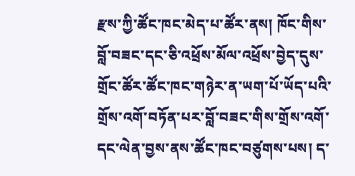རྫས་ཀྱི་ཚོང་ཁང་མེད་པ་ཚོར་ནས། ཁོང་གིས་བློ་བཟང་དང་ཅི་འཕྲོས་མོལ་འཕྲོས་བྱེད་དུས་གྲོང་ཚོར་ཚོང་ཁང་གཉེར་ན་ཡག་པོ་ཡོད་པའི་གྲོས་འགོ་བཏོན་པར་བློ་བཟང་གིས་གྲོས་འགོ་དང་ལེན་བྱས་ནས་ཚོང་ཁང་བཙུགས་པས། ད་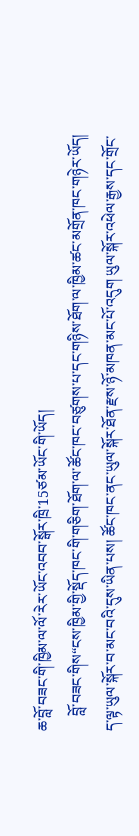ཆ་བློ་བཟང་གི་ཁྱིམ་ལ་ལོ་རེར་ཡོང་འབབ་སྒོར་ཁྲི་15ཙམ་ཡོང་གི་ཡོད།
    བློ་བཟང་གིས“ངས་ཁྱིམ་གྱི་སྡོད་ཁང་གི་གཅིག་ཐོག་ལ་ཚོང་ཁང་བཙུགས་པ་དང་གཉིས་ཐོག་ལ་ཁྱིམ་ཚང་མགྲོན་ཁང་གཉེར་ཡོད། ད་ལྟ་ཡུལ་སྐོར་བ་མང་བའི་དུས་ཡིན་པས། ཚོང་ཁང་ནང་ཡུལ་སྐོར་ཐོན་རྫས་ཉོ་མཁན་མང་པོ་འདུག ཡུལ་སྐོར་འཕེལ་རྒྱས་དང་གྲོང་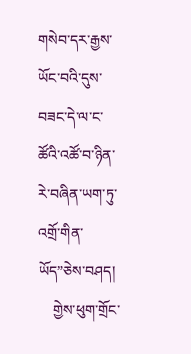གསེབ་དར་རྒྱས་ཡོང་བའི་དུས་བཟང་དེ་ལ་ང་ཚོའི་འཚོ་བ་ཉིན་རེ་བཞིན་ཡག་ཏུ་འགྲོ་གིན་ཡོད”ཅེས་བཤད།
    གྱེས་ཕུག་གྲོང་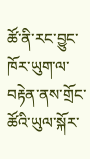ཚོ་ནི་རང་བྱུང་ཁོར་ཡུག་ལ་བརྟེན་ནས་གྲོང་ཚོའི་ཡུལ་སྐོར་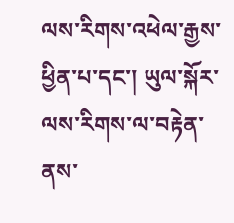ལས་རིགས་འཕེལ་རྒྱས་ཕྱིན་པ་དང་། ཡུལ་སྐོར་ལས་རིགས་ལ་བརྟེན་ནས་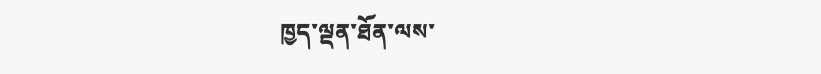ཁྱད་ལྡན་ཐོན་ལས་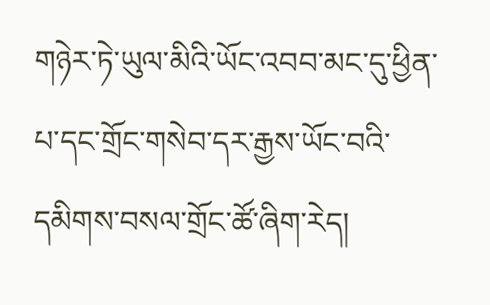གཉེར་ཏེ་ཡུལ་མིའི་ཡོང་འབབ་མང་དུ་ཕྱིན་པ་དང་གྲོང་གསེབ་དར་རྒྱས་ཡོང་བའི་དམིགས་བསལ་གྲོང་ཚོ་ཞིག་རེད།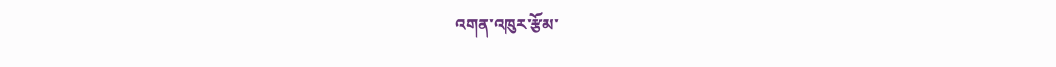འགན་འཁུར་རྩོམ་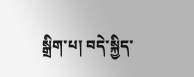སྒྲིག་པ། བདེ་སྐྱིད་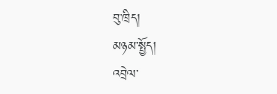བུ་ཁྲིད།
མཉམ་སྤྱོད།
འབྲེལ་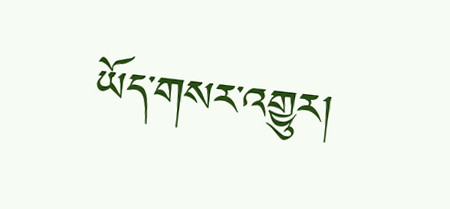ཡོད་གསར་འགྱུར།